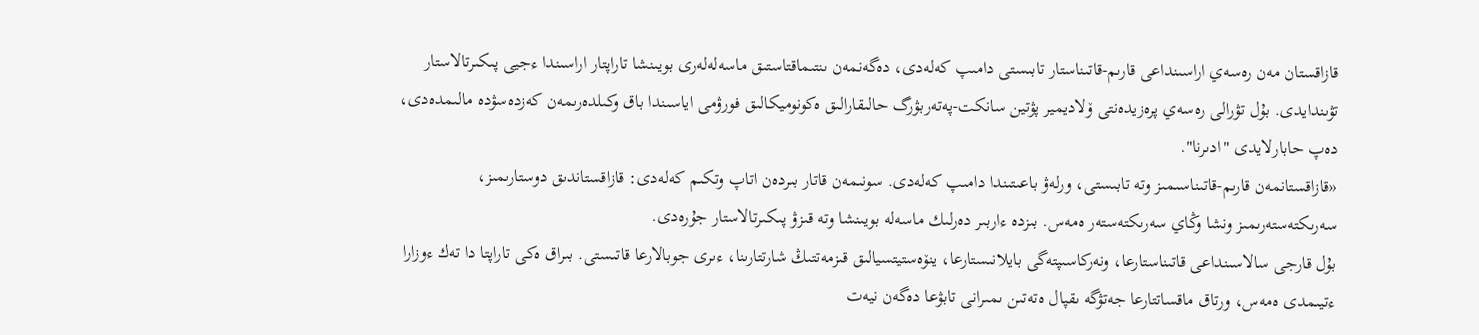قازاقستان مەن رەسەي اراسىنداعى قارىم-قاتىناستار تابىستى دامىپ كەلەدى، دەگەنمەن ىنتىماقتاستىق ماسەلەلەرى بويىنشا تاراپتار اراسىندا ءجيى پىكىرتالاستار تۋىندايدى. بۇل تۋرالى رەسەي پرەزيدەنتى ۆلاديمير پۋتين سانكت-پەتەربۋرگ حالىقارالىق ەكونوميكالىق فورۋمى اياسىندا باق وكىلدەرىمەن كەزدەسۋدە مالىمدەدى، دەپ حابارلايدى "ادىرنا".
«قازاقستانمەن قارىم-قاتىناسىمىز وتە تابىستى، ورلەۋ باعىتىندا دامىپ كەلەدى. سونىمەن قاتار بىردەن اتاپ وتكىم كەلەدى: قازاقستاندىق دوستارىمىز، سەرىكتەستەرىمىز ونشا وڭاي سەرىكتەستەر ەمەس. بىزدە ءاربىر دەرلىك ماسەلە بويىنشا وتە قىزۋ پىكىرتالاستار جۇرەدى.
بۇل قارجى سالاسىنداعى قاتىناستارعا، ونەركاسىپتەگى بايلانىستارعا، ينۆەستيتسيالىق قىزمەتتىڭ شارتتارىنا، ءىرى جوبالارعا قاتىستى. بىراق ەكى تاراپتا دا تەك ءوزارا ءتيىمدى ەمەس، ورتاق ماقساتتارعا جەتۋگە ىقپال ەتەتىن ىمىرانى تابۋعا دەگەن نيەت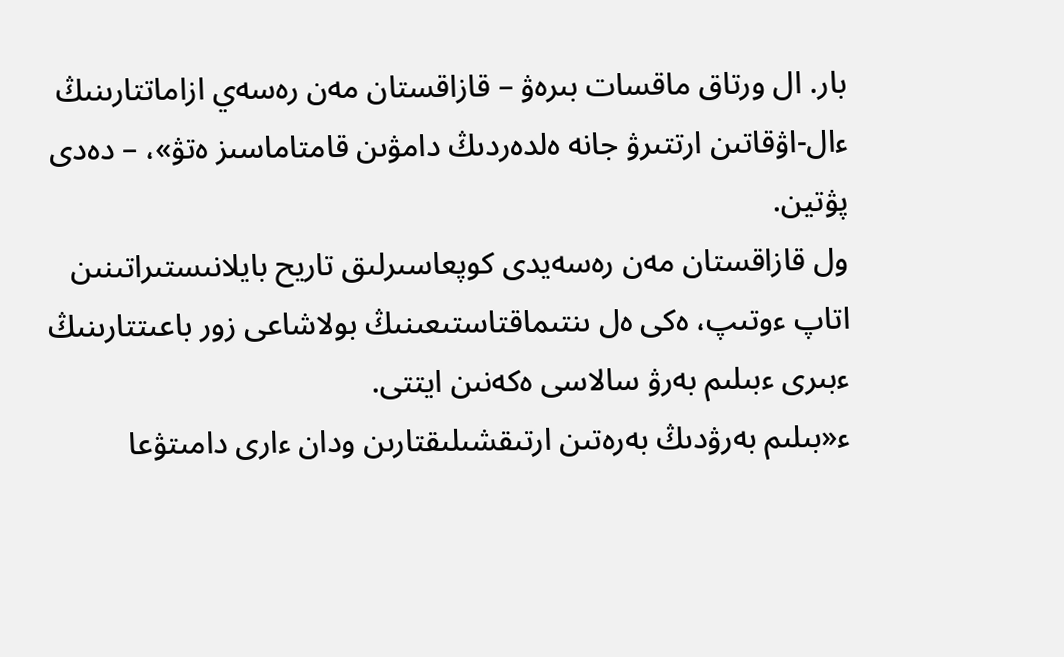بار. ال ورتاق ماقسات بىرەۋ – قازاقستان مەن رەسەي ازاماتتارىنىڭ ءال-اۋقاتىن ارتتىرۋ جانە ەلدەردىڭ دامۋىن قامتاماسىز ەتۋ»، – دەدى پۋتين.
ول قازاقستان مەن رەسەيدى كوپعاسىرلىق تاريح بايلانىستىراتىنىن اتاپ ءوتىپ، ەكى ەل ىنتىماقتاستىعىنىڭ بولاشاعى زور باعىتتارىنىڭ ءبىرى ءبىلىم بەرۋ سالاسى ەكەنىن ايتتى.
ء«بىلىم بەرۋدىڭ بەرەتىن ارتىقشىلىقتارىن ودان ءارى دامىتۋعا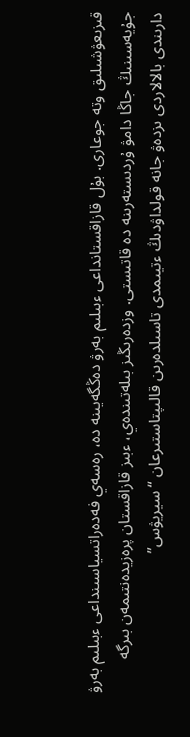قىزىعۋشىلىق وتە جوعارى. بۇل قازاقستانداعى ءبىلىم بەرۋ دەڭگەيىنە دە، رەسەي فەدەراتسياسىنداعى ءبىلىم بەرۋ جۇيەسىنىڭ جاڭا دامۋ ۇردىستەرىنە دە قاتىستى. وزدەرىڭىز بىلەتىندەي، ءبىز قازاقستان پرەزيدەنتىمەن بىرگە دارىندى بالالاردى ىزدەۋ جانە قولداۋدىڭ ءتيىمدى تاسىلدەرىن قالىپتاستىرعان “سيريۋس”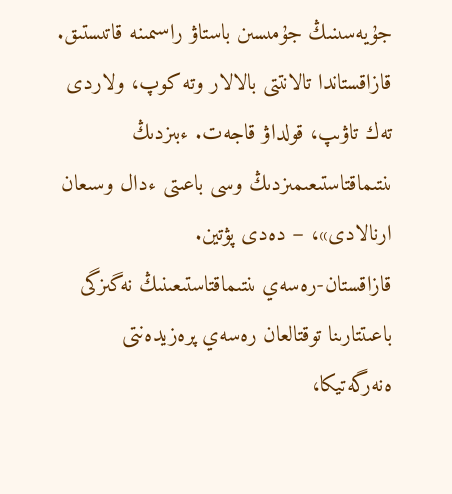جۇيەسىنىڭ جۇمىسىن باستاۋ راسىمىنە قاتىستىق. قازاقستاندا تالانتتى بالالار وتە كوپ، ولاردى تەك تاۋىپ، قولداۋ قاجەت. ءبىزدىڭ ىنتىماقتاستىعىمىزدىڭ وسى باعىتى ءدال وسىعان ارنالادى»، – دەدى پۋتين.
قازاقستان-رەسەي ىنتىماقتاستىعىنىڭ نەگىزگى باعىتتارىنا توقتالعان رەسەي پرەزيدەنتى ەنەرگەتيكا،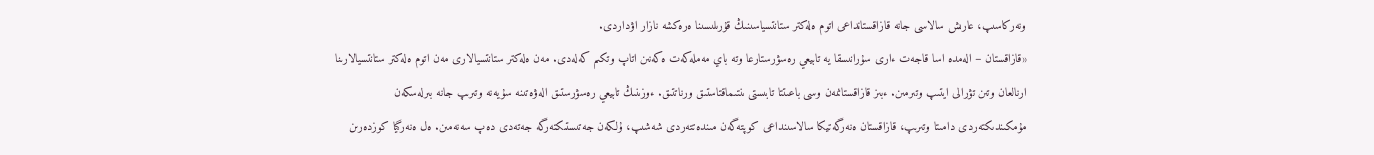ونەركاسىپ، عارىش سالاسى جانە قازاقستانداعى اتوم ەلەكتر ستانتسياسىنىڭ قۇرىلىسىنا ەرەكشە نازار اۋداردى.
«قازاقستان – الەمدە اسا قاجەت ءارى سۇرانىسقا يە تابيعي رەسۋرستارعا وتە باي مەملەكەت ەكەنىن اتاپ وتكىم كەلەدى. مەن ەلەكتر ستانتسيالارى مەن اتوم ەلەكتر ستانتسيالارىنا ارنالعان وتىن تۋرالى ايتىپ وتىرمىن. ءبىز قازاقستانمەن وسى باعىتتا تابىستى ىنتىماقتاستىق ورناتتىق. ءوزىنىڭ تابيعي رەسۋرستىق الەۋەتىنە سۇيەنە وتىرىپ جانە بىرلەسكەن مۇمكىندىكتەردى دامىتا وتىرىپ، قازاقستان ەنەرگەتيكا سالاسىنداعى كوپتەگەن مىندەتتەردى شەشىپ، ۇلكەن جەتىستىكتەرگە جەتەدى دەپ سەنەمىن. ەل ەنەرگيا كوزدەرىن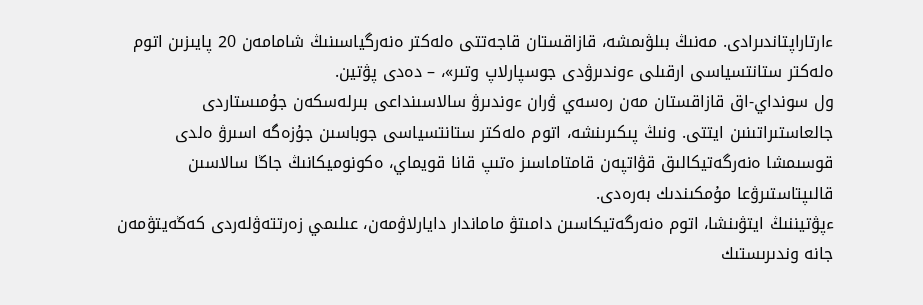ءارتاراپتاندىرادى. مەنىڭ بىلۋىمشە، قازاقستان قاجەتتى ەلەكتر ەنەرگياسىنىڭ شامامەن 20 پايىزىن اتوم ەلەكتر ستانتسياسى ارقىلى ءوندىرۋدى جوسپارلاپ وتىر»، – دەدى پۋتين.
ول سونداي-اق قازاقستان مەن رەسەي ۋران ءوندىرۋ سالاسىنداعى بىرلەسكەن جۇمىستاردى جالعاستىراتىنىن ايتتى. ونىڭ پىكىرىنشە، اتوم ەلەكتر ستانتسياسى جوباسىن جۇزەگە اسىرۋ ەلدى قوسىمشا ەنەرگەتيكالىق قۋاتپەن قامتاماسىز ەتىپ قانا قويماي، ەكونوميكانىڭ جاڭا سالاسىن قالىپتاستىرۋعا مۇمكىندىك بەرەدى.
ءپۋتيننىڭ ايتۋىنشا، اتوم ەنەرگەتيكاسىن دامىتۋ ماماندار دايارلاۋمەن، عىلىمي زەرتتەۋلەردى كەڭەيتۋمەن جانە وندىرىستىك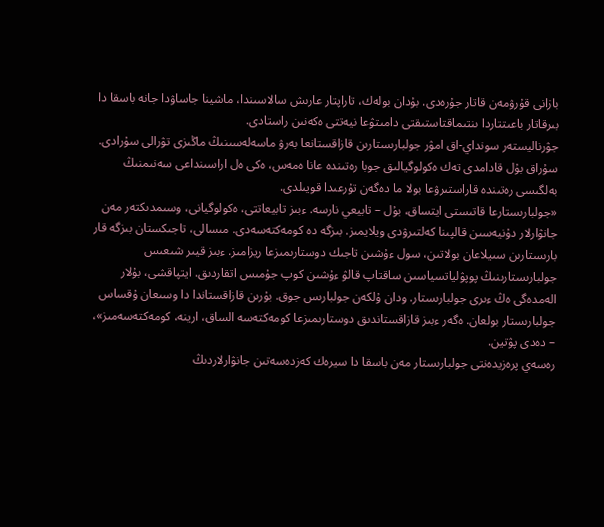بازانى قۇرۋمەن قاتار جۇرەدى. بۇدان بولەك، تاراپتار عارىش سالاسىندا، ماشينا جاساۋدا جانە باسقا دا بىرقاتار باعىتتاردا ىنتىماقتاستىقتى دامىتۋعا نيەتتى ەكەنىن راستادى.
جۋرناليستەر سونداي-اق امۋر جولبارىستارىن قازاقستانعا بەرۋ ماسەلەسىنىڭ ماڭىزى تۋرالى سۇرادى. سۇراق بۇل قادامدى تەك ەكولوگيالىق جوبا رەتىندە عانا ەمەس، ەكى ەل اراسىنداعى سەنىمنىڭ بەلگىسى رەتىندە قاراستىرۋعا بولا ما دەگەن تۇرعىدا قويىلدى.
«جولبارىستارعا قاتىستى ايتساق، بۇل – تابيعي نارسە. ءبىز تابيعاتتى، ەكولوگيانى، وسىمدىكتەر مەن جانۋارلار دۇنيەسىن قالپىنا كەلتىرۋدى ويلايمىز. بىزگە دە كومەكتەسەدى. مىسالى، تاجىكستان بىزگە قار بارىستارىن سىيلاعان بولاتىن، سول ءۇشىن تاجىك دوستارىمىزعا ريزامىز. ءبىز قيىر شىعىس جولبارىستارىنىڭ پوپۋلياتسياسىن ساقتاپ قالۋ ءۇشىن كوپ جۇمىس اتقاردىق. ايتپاقشى، بۇلار الەمدەگى ەڭ ءىرى جولبارىستار. ودان ۇلكەن جولبارىس جوق. بۇرىن قازاقستاندا دا وسىعان ۇقساس جولبارىستار بولعان. ەگەر ءبىز قازاقستاندىق دوستارىمىزعا كومەكتەسە الساق، ارينە، كومەكتەسەمىز»، – دەدى پۋتين.
رەسەي پرەزيدەنتى جولبارىستار مەن باسقا دا سيرەك كەزدەسەتىن جانۋارلاردىڭ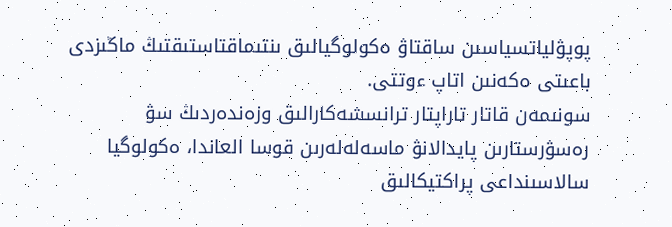پوپۋلياتسياسىن ساقتاۋ ەكولوگيالىق ىنتىماقتاستىقتىڭ ماڭىزدى باعىتى ەكەنىن اتاپ ءوتتى.
سونىمەن قاتار تاراپتار ترانسشەكارالىق وزەندەردىڭ سۋ رەسۋرستارىن پايدالانۋ ماسەلەلەرىن قوسا العاندا، ەكولوگيا سالاسىنداعى پراكتيكالىق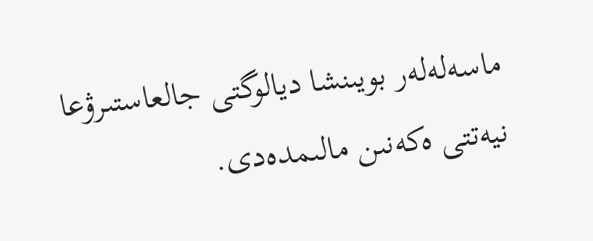ماسەلەلەر بويىنشا ديالوگتى جالعاستىرۋعا نيەتتى ەكەنىن مالىمدەدى.